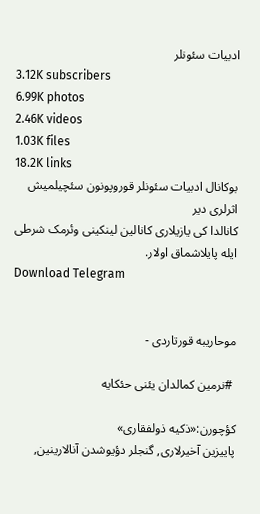ادبیات سئونلر
3.12K subscribers
6.99K photos
2.46K videos
1.03K files
18.2K links
بوکانال ادبیات سئونلر قوروپونون سئچیلمیش اثرلری دیر
کانالدا کی یازیلاری کانالین لینکینی وئرمک شرطی ایله پایلاشماق اولار.
Download Telegram


موحاریبه‌‌ قورتاردی -

 #نرمین کمالدان یئنی حئکایه‌

کؤچورن:«ذکیه ذولفقاری»
پاییزین آخیرلاری, گنجلر دؤیوشدن آنالارینین,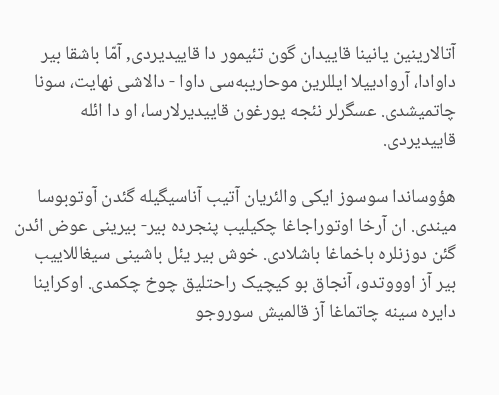آتالارینین یانینا قاییدان گون تئیمور دا قاییدیردی, آمّا باشقا بیر داوادا، آروادییلا ایللرین موحاریبه‌‌سی داوا - دالاشی نهایت، سونا چاتمیشدی. عسگرلر نئجه یورغون قاییدیرلارسا، او دا ائله قاییدیردی.

هؤوساندا سوسوز ایکی والئریان آتیب آناسیگیله گئدن آوتوبوسا میندی. ان آرخا اوتوراجاغا چکیلیب پنجرده بیر- بیرینی عوض ائدن گئن دوزنلره باخماغا باشلادی. خوش بیر یئل باشینی سیغاللاییب بیر آز اوووتدو، آنجاق بو کیچیک راحتلیق چوخ چکمدی. اوکراینا دایره سینه چاتماغا آز قالمیش سوروجو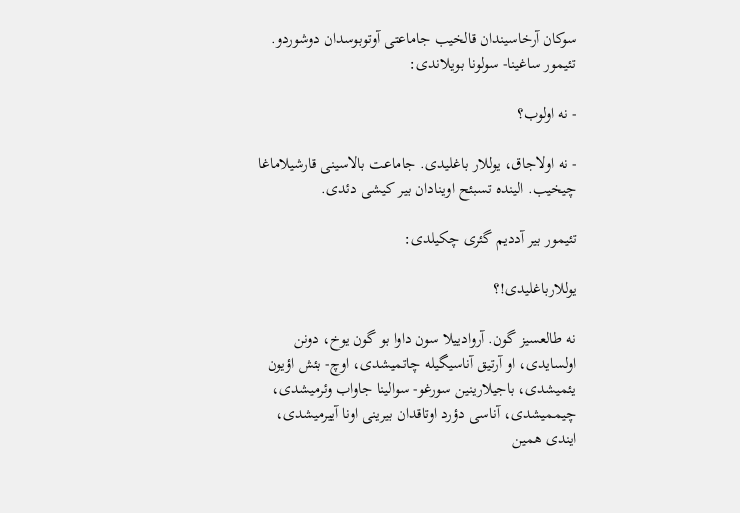سوکان آرخاسیندان قالخیب جاماعتی آوتوبوسدان دوشوردو. تئیمور ساغینا- سولونا بویلاندی:

- نه اولوب؟

- نه اولاجاق، یوللار باغلیدی. جاماعت بالاسینی قارشیلاماغا چیخیب. الینده تسبئح اوینادان بیر کیشی دئدی.

تئیمور بیر آددیم گئری چکیلدی:

یوللارباغلیدی!؟

نه طالعسیز گون. آروادییلا سون داوا بو گون یوخ، دونن اولسایدی، او آرتیق آناسیگیله چاتمیشدی، اوچ- بئش اؤیون یئمیشدی، باجیلارینین سورغو- سوالینا جاواب وئرمیشدی، چیممیشدی، آناسی دؤرد اوتاقدان بیرینی اونا آییرمیشدی، ایندی همین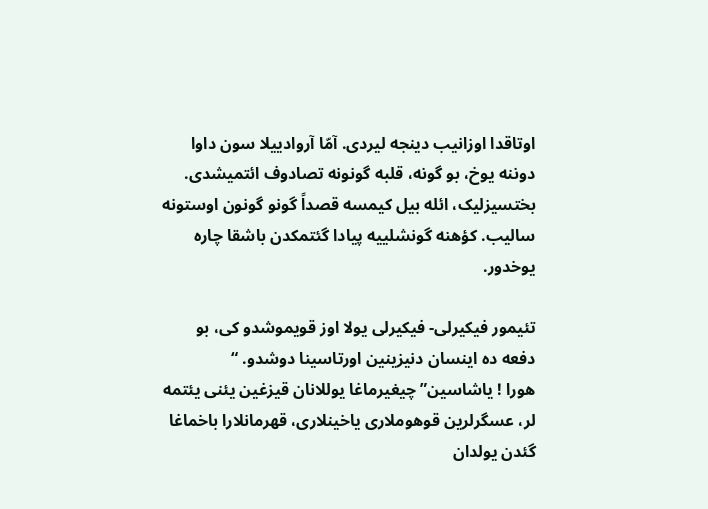اوتاقدا اوزانیب دینجه لیردی. آمّا آروادییلا سون داوا دوننه یوخ، بو گونه، قلبه گونونه تصادوف ائتمیشدی. بختسیزلیک، ائله بیل کیمسه قصداً گونو گونون اوستونه سالیب. کؤهنه گونشلییه پیادا گئتمکدن باشقا چاره یوخدور.

تئیمور فیکیرلی- فیکیرلی یولا اوز قویموشدو کی، بو دفعه‌ ده اینسان دنیزینین اورتاسینا دوشدو. “
هورا ! یاشاسین” چیغیرماغا یوللانان قیزغین یئنی یئتمه لر، عسگرلرین قوهوملاری یاخینلاری، قهرمانلارا باخماغا گئدن یولدان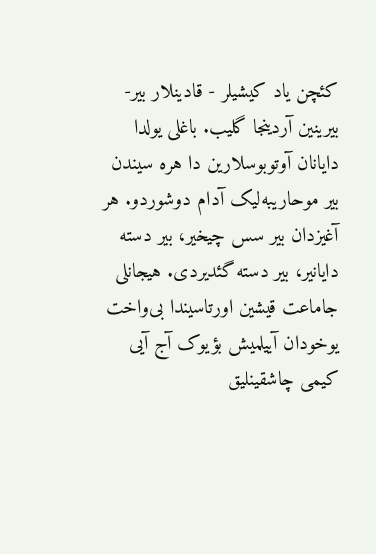کئچن یاد کیشیلر - قادینلار بیر- بیرینین آردینجا گلیب. باغلی یولدا دایانان آوتوبوسلارین دا هره سیندن بیر موحاریبه‌‌لیک آدام دوشوردو. هر آغیزدان بیر سس چیخیر، بیر دسته دایانیر، بیر دسته گئدیردی. هیجانلی جاماعت قیشین اورتاسیندا بی‌واخت یوخودان آییلمیش بؤیوک آج آیی کیمی چاشقینلیق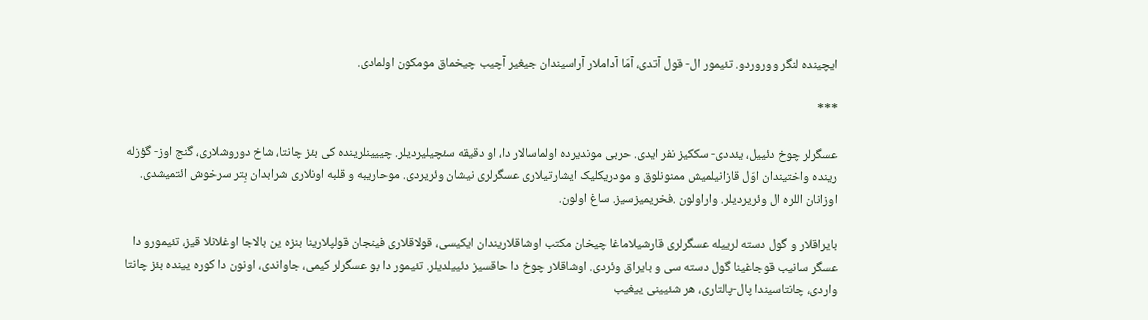ایچینده لنگر ووروردو. تئیمور ال- قول آتدی، آمّا آداملار آراسیندان جیغیر آچیب چیخماق مومکون اولمادی.

***

عسگرلر چوخ دئییل، یئددی- سککیز نفر ایدی. حربی موندیرده اولماسالار دا، او دقیقه سئچیلیردیلر. چییینلرینده کی بئز چانتا، شاخ دوروشلاری، گنج اوز- گؤزله رینده واختیندان اوّل قازانیلمیش ممنونلوق و مودریکلیک ایشارتیلاری عسگرلری نیشان وئریردی. موحاریبه‌‌ و قلبه اونلاری شرابدان بِتر سرخوش ائتمیشدی. اوزانان اللره ال وئریردیلر. واراولون .فخریمیزسیز. ساغ اولون.

بایراقلار و گول دسته لرییله عسگرلری قارشیلاماغا چیخان مکتب اوشاقلاریندان ایکیسی، قولاقلاری فینجان قولپلارینا بنزه ین بالاجا اوغلانلا قیز، تئیمورو دا عسگر سانیب قوجاغینا گول دسته سی و بایراق وئردی. اوشاقلار چوخ دا حاقسیز دئییلدیلر. تئیمور دا بو عسگرلر کیمی، جاواندی، اونون دا کوره یینده بئز چانتا واردی، چانتاسیندا پال-پالتاری، هر شئیینی ییغیب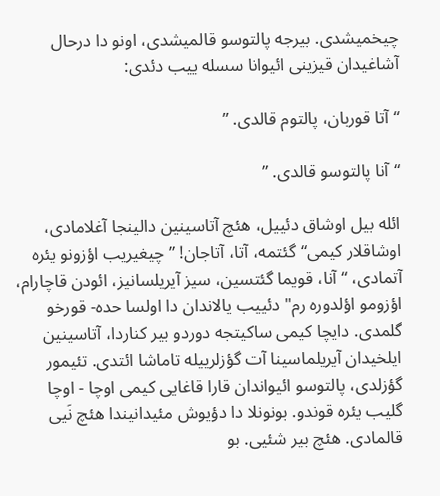چیخمیشدی. بیرجه پالتوسو قالمیشدی، اونو دا درحال آشاغیدان قیزینی ائیوانا سسله ییب دئدی:

“ آتا قوربان، پالتوم قالدی. ”

“آنا پالتوسو قالدی. ”

ائله بیل اوشاق دئییل، هئچ آتاسینین دالینجا آغلامادی، اوشاقلار کیمی“گئتمه، آتا، آتاجان! ” چیغیریب اؤزونو یئره آتمادی، “ آنا، قویما گئتسین، سیز آیریلسانیز، ائودن قاچارام، اؤزومو اؤلدوره رم" دئییب یالاندان دا اولسا حده- قورخو گلمدی. دایچا کیمی ساکیتجه دوردو بیر کناردا، آتاسینین ایلخیدان آیریلماسینا آت گؤزلرییله تاماشا ائتدی. تئیمور گؤزلدی، پالتوسو ائیواندان قارا قاغایی کیمی اوچا - اوچا گلیب یئره قوندو. بونونلا دا دؤیوش مئیدانیندا هئچ نَیی قالمادی. هئچ بیر شئیی. بو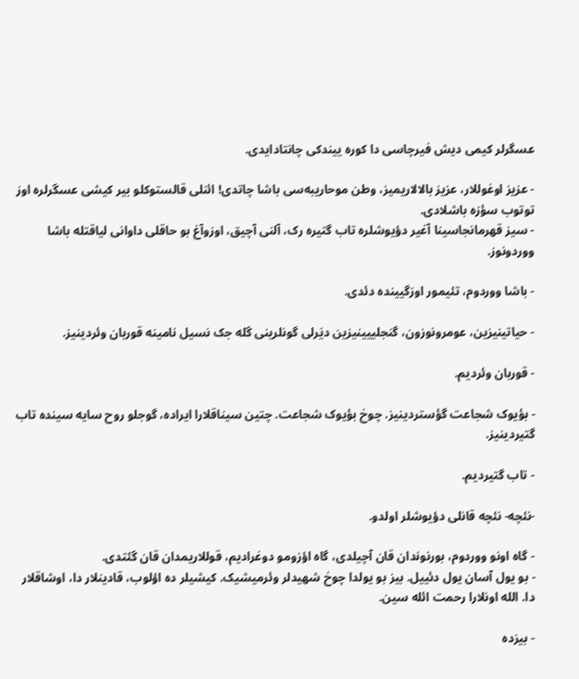عسگرلر کیمی دیش فیرچاسی دا کوره ییندکی چانتادایدی.

- عزیز اوغوللار، عزیز بالالاریمیز، وطن موحاریبه‌‌سی باشا چاتدی! ائنلی قالستوکلو بیر کیشی عسگرلره اوز توتوب سؤزه باشلادی.
- سیز قهرمانجاسینا آغیر دؤیوشلره تاب گتیره رک، آلنی آچیق، اوزوآغ بو حاقلی داوانی لیاقتله باشا ووردونوز.

- باشا ووردوم، تئیمور اورَگیینده دئدی.

- حیاتینیزین، عومرونوزون، گنجلییینیزین ديَرلی گونلرینی گله جک نسیل نامینه قوربان وئردینیز.

- قوربان وئردیم.

- بؤیوک شجاعت گؤستردینیز. چوخ بؤیوک شجاعت. چتین سیناقلارا ایراده، گوجلو روح سایه سینده تاب گتیردینیز.

- تاب گتیردیم.

-نئچه- نئچه قانلی دؤیوشلر اولدو.

- گاه اونو ووردوم، بورنوندان قان آچیلدی، گاه اؤزومو دوغرادیم، قوللاریمدان قان گئتدی.
- بو یول آسان یول دئییل. بیز بو یولدا چوخ شهیدلر وئرمیشیک. کیشیلر ده اؤلوب، قادینلار دا، اوشاقلار دا. الله اونلارا رحمت ائله سین.

- بیزده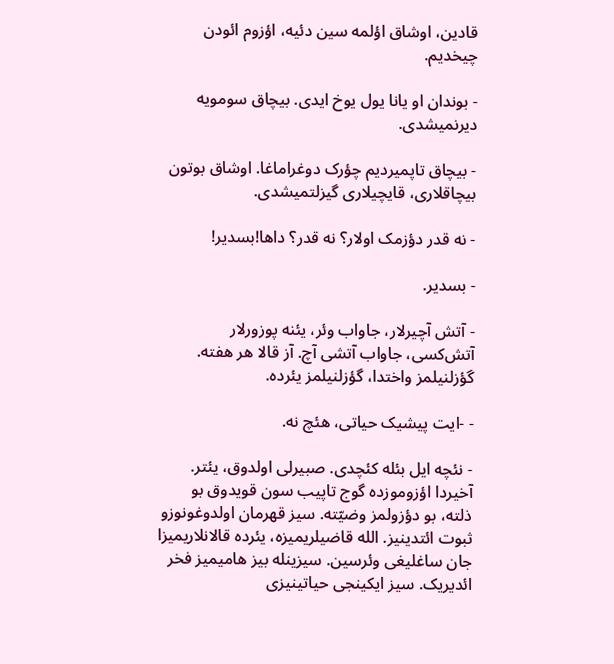قادین، اوشاق اؤلمه سین دئیه، اؤزوم ائودن چیخدیم.

- بوندان او یانا یول یوخ ایدی. بیچاق سومویه دیرنمیشدی.

- بیچاق تاپمیردیم چؤرک دوغراماغا. اوشاق بوتون بیچاقلاری، قایچیلاری گیزلتمیشدی.

- نه قدر دؤزمک اولار؟ نه قدر؟ داها!بسدیر!

- بسدیر.

- آتش آچیرلار، جاواب وئر، یئنه پوزورلار آتش‌کسی، جاواب آتشی آچ. آز قالا هر هفته. گؤزلنیلمز واختدا، گؤزلنیلمز یئرده.

- -ایت پیشیک حیاتی، هئچ نه.

- نئچه ایل بئله کئچدی. صبیرلی اولدوق، یئتر. آخیردا اؤزوموزده گوج تاپیب سون قویدوق بو ذلته، بو دؤزولمز وضيّته. سیز قهرمان اولدوغونوزو ثبوت ائتدینیز. الله قاضیلریمیزه، یئرده قالانلاریمیزا جان ساغلیغی وئرسین. سیزینله بیز هامیمیز فخر ائدیریک. سیز ایکینجی حیاتینیزی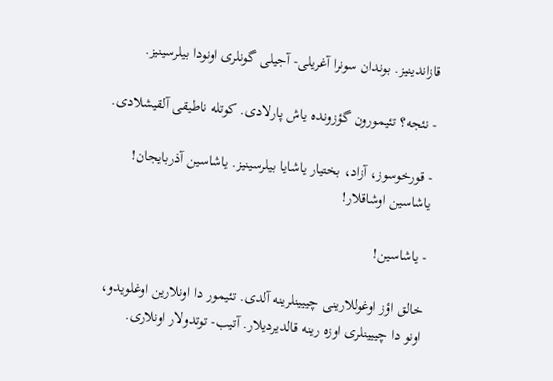قازاندینیز. بوندان سونرا آغریلی- آجیلی گونلری اونودا بیلرسینیز.

- نئجه؟ تئیمورون گؤزونده یاش پارلادی. کوتله ناطیقی آلقیشلادی.

- قورخوسوز، آزاد، بختیار یاشایا بیلرسینیز. یاشاسین آذربایجان! یاشاسین اوشاقلار!

- یاشاسین!

خالق اؤز اوغوللارینی چییینلرینه آلدی. تئیمور دا اونلارین اوغلویدو، اونو دا چییینلری اوزه رینه قالدیردیلار. آتیب- توتدولار اونلاری.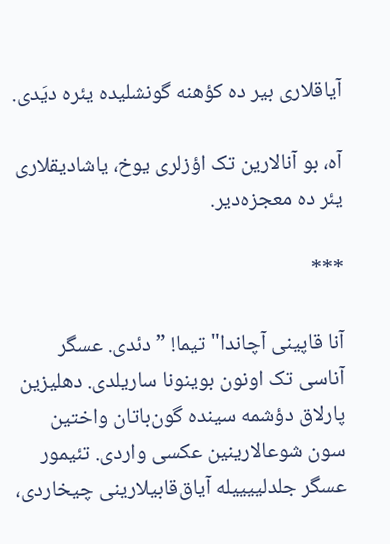آیاقلاری بیر ده کؤهنه گونشلیده یئره ديَدی.

آه، بو آنالارین تک اؤزلری یوخ، یاشادیقلاری یئر ده معجزه‌دیر.

***

آنا قاپینی آچاندا"تیما! ” دئدی. عسگر آناسی تک اونون بوینونا ساریلدی. دهلیزین پارلاق دؤشمه سینده گون‌باتان واختین سون شوعالارینین عکسی واردی. تئیمور عسگر جلدلییییله آیاق‌قابیلارینی چیخاردی،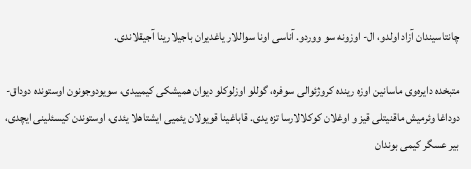چانتاسیندان آزاد اولدو، ال- اوزونه سو ووردو. آناسی اونا سواللار یاغدیران باجیلارینا آجیقلاندی.

متبخده دایره‌وی ماسانین اوزه رینده کروژئوالی سوفره، گوللو اوزلوکلو دیوان همیشکی کیمییدی، سویودوجونون اوستونده دوداق- دوداغا وئرمیش ماقنیتلی قیز و اوغلان کوکلالارسا تزه یدی. قاباغینا قویولان یئمیی ایشتاهلا یئدی، اوستوندن کیسئلینی ایچدی، بیر عسگر کیمی بوندان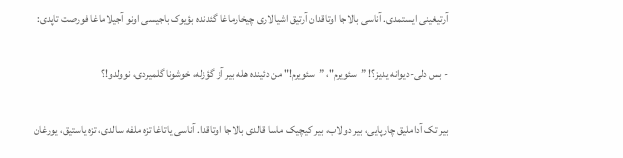آرتیغینی ایستمدی. آناسی بالاجا اوتاقدان آرتیق اشیالاری چیخارماغا گئدنده بؤیوک باجیسی اونو آجیلاماغا فورصت تاپدی:

- بس دلی-دیوانه یدیز؟! ”سئویرم"، ”سئویرم!" من دئینده هله بیر آز گؤزله، خوشونا گلمیردی، نوولدو!؟

بیر تک آداملیق چارپایی، بیر دولاب، بیر کیچیک ماسا قالدی بالاجا اوتاقدا. آناسی یاتاغا تزه ملفه سالدی، تزه یاستیق، یورغان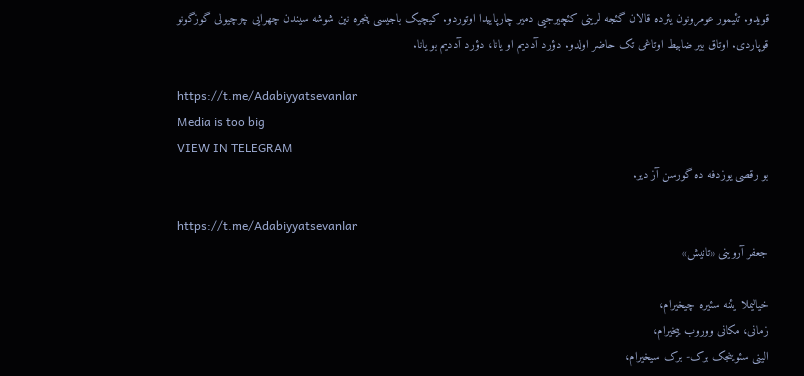قویدو. تئیمور عومرونون یئرده قالان گئجه لرینی کئچیرجیی دمیر چارپاییدا اوتوردو. کیچیک باجیسی پنجره نین شوشه سیندن چهرایی چرچیولی گوزگونو قوپاردی. اوتاق بیر ضابیط اوتاغی تک حاضر اولدو. دؤرد آددیم او یانا، دؤرد آددیم بو یانا.

https://t.me/Adabiyyatsevanlar
Media is too big
VIEW IN TELEGRAM
بو رقصی یوزدفه ده گورسن آز دیر.

https://t.me/Adabiyyatsevanlar
جعفر آروینی «تانیش»

خیالیملا یئنه سئیره چیخیرام،
زمانی، مکانی ووروب ییخیرام،
الینی سئوینجک برک- برک سیخیرام،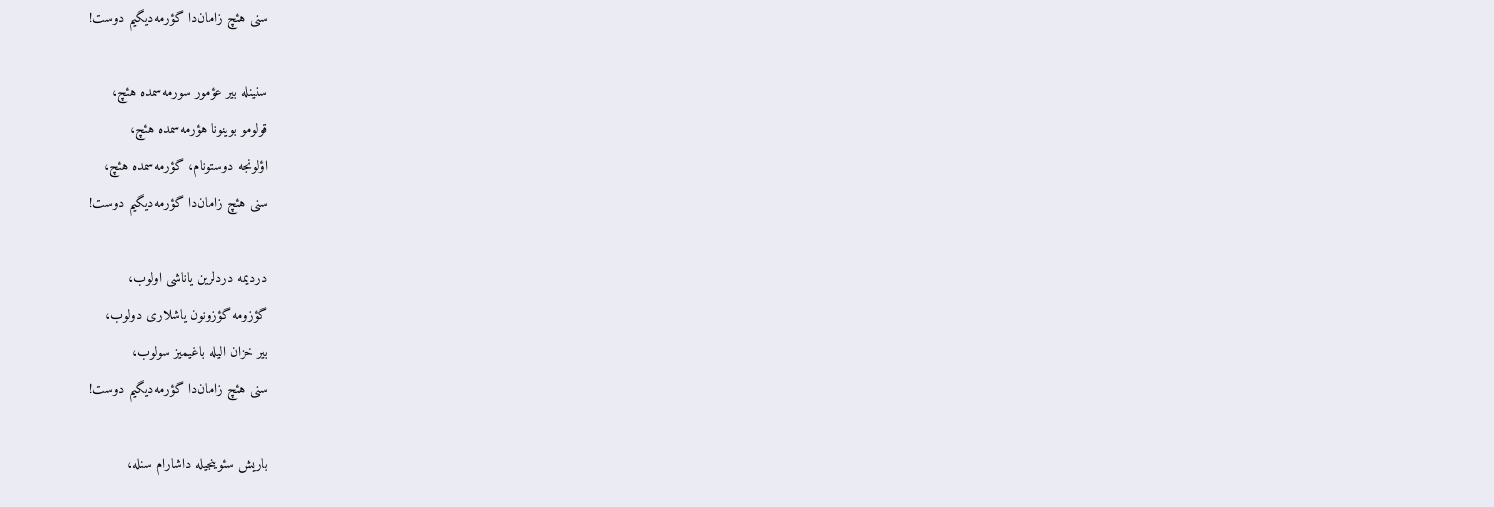سنی هئچ زامان‌دا گؤرمه‌دیگیم دوست!

سنینله بیر عؤمور سورمه‌سمده هئچ،
قولومو بوینونا هؤرمه‌سمده هئچ،
اؤلونجه دوستونام، گؤرمه‌سمده هئچ،
سنی هئچ زامان‌دا گؤرمه‌دیگیم دوست!

دردیمه دردلرین یاناشی اولوب،
گؤزومه گؤزونون یاشلاری دولوب،
بیر خزان الیله باغیمیز سولوب،
سنی هئچ زامان‌دا گؤرمه‌دیگیم دوست!

باریش سئوینجیله داشارام سنله،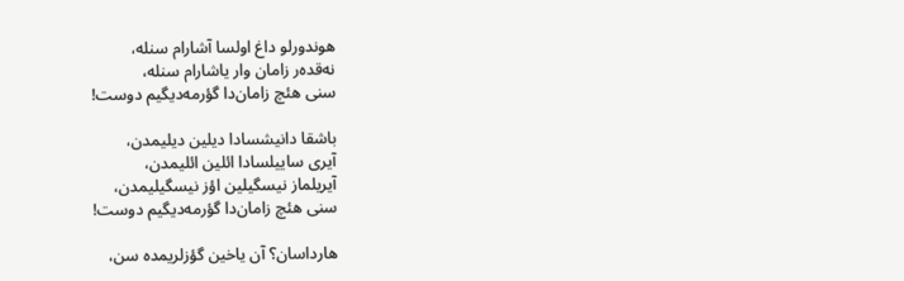هوندورلو داغ اولسا آشارام سنله،
نه‌قده‌ر زامان وار یاشارام سنله،
سنی هئچ زامان‌دا گؤرمه‌دیگیم دوست!

باشقا دانیشسادا دیلین دیلیمدن،
آیری ساییلسادا ائلین ائلیمدن،
آیریلماز نیسگیلین اؤز نیسگیلیمدن،
سنی هئچ زامان‌دا گؤرمه‌دیگیم دوست!

هارداسان؟ آن یاخین گؤزلریمده سن،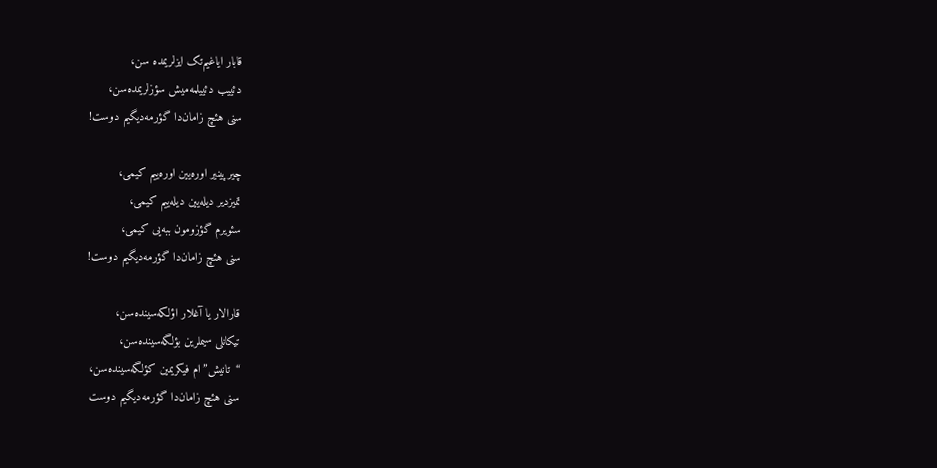قابار ایاغیم‌تک ایزلریمده سن،
دئییب دئییلمه‌میش سؤزلریمده‌سن،
سنی هئچ زامان‌دا گؤرمه‌دیگیم دوست!

چیرپینیر اوره‌یین اوره‌ییم کیمی،
تمیزدیر دیله‌یین دیله‌ییم کیمی،
سئویرم گؤزومون ببه‌یی کیمی،
سنی هئچ زامان‌دا گؤرمه‌دیگیم دوست!

قارالار یا آغلار اؤلکه‌سینده‌سن،
تیکانلی سیملرین بؤلگه‌سینده‌سن،
“تانیش”ام فیکریمین کؤلگه‌سینده‌سن،
سنی هئچ زامان‌دا گؤرمه‌دیگیم دوست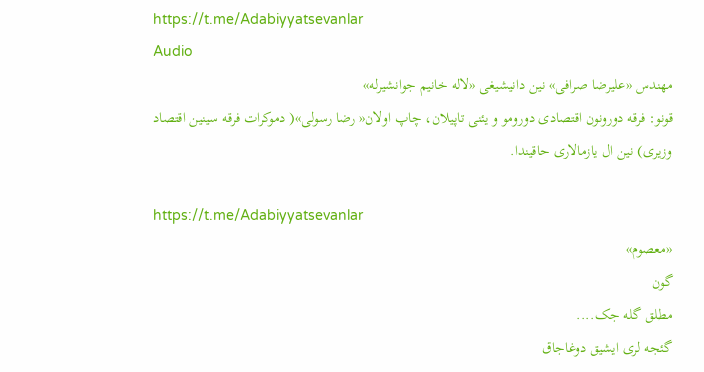https://t.me/Adabiyyatsevanlar
Audio
مهندس «علیرضا صرافی» نین دانیشیغی «لاله خانیم جوانشیرله»
قونو: فرقه دورونون اقتصادی دورومو و یئنی تاپیلان، چاپ اولان« رضا رسولی»( دموکرات فرقه سینین اقتصاد وزیری) نین ال یازمالاری حاقیندا.

https://t.me/Adabiyyatsevanlar
«معصوم»
گون
مطلق گله جک....
گئجه لری ایشیق دوغاجاق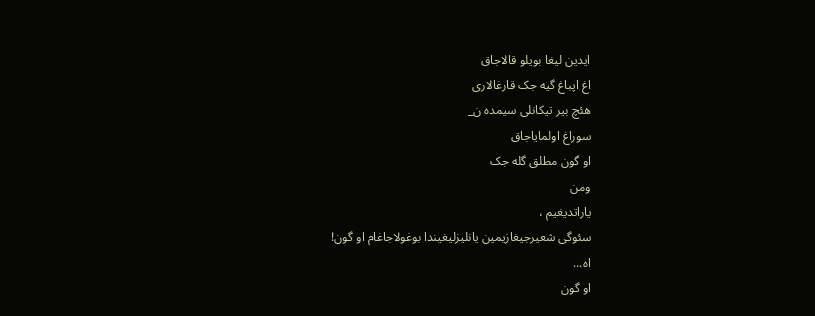ایدین لیغا بویلو قالاجاق
اغ اپباغ گیه جک قارغالاری
هئچ بیر تیکانلی سیمده ن_
سوراغ اولمایاجاق
او گون مطلق گله جک
ومن
یاراتدیغیم ،
سئوگی شعیرجیغازیمین یانلیزلیغیندا بوغولاجاغام او گون!
اه...
او گون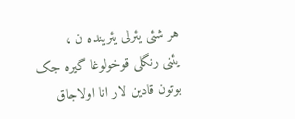هر شئی یئرلی یئرینده ن ،
یئنی رنگلی قوخولوغا گیره جک
بوتون قادین لار انا اولاجاق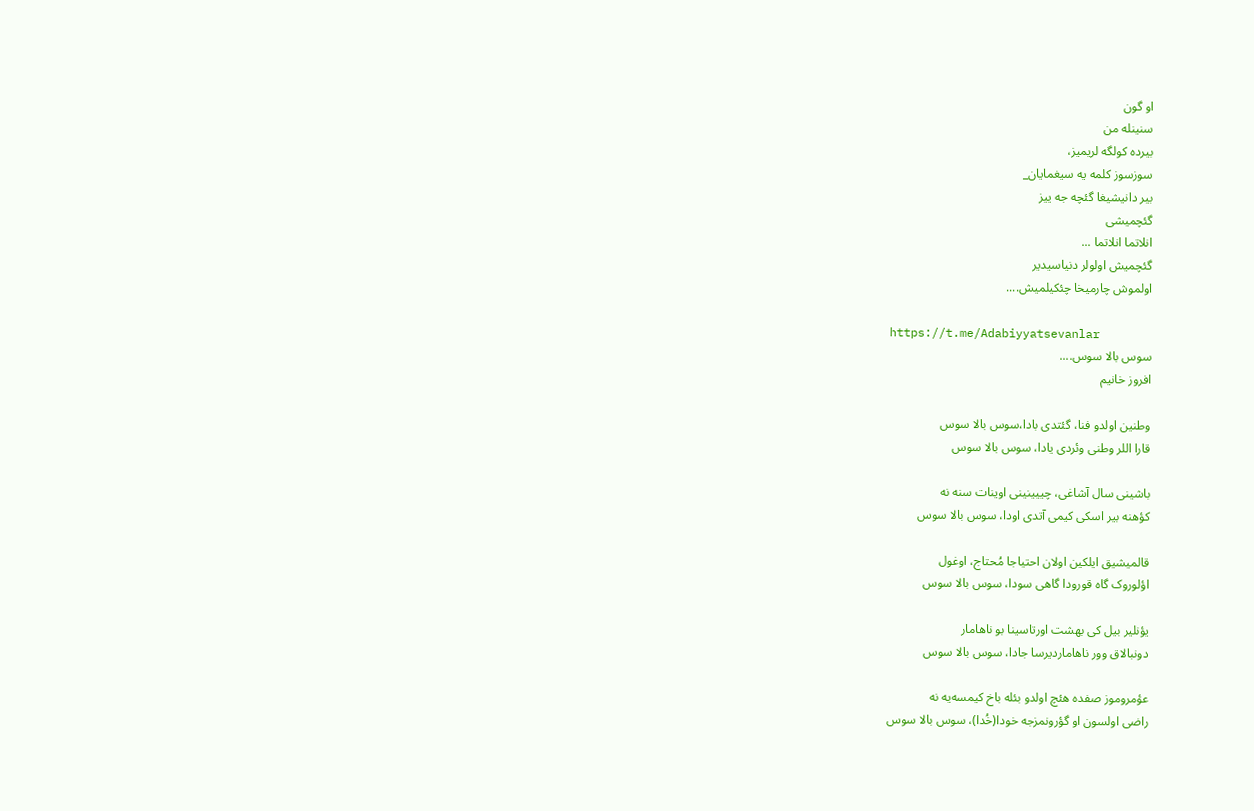او گون
سنینله من
بیرده کولگه لریمیز،
سوزسوز کلمه یه سیغمایان_
بیر دانیشیغا گئچه جه ییز
گئچمیشی
انلاتما انلاتما ...
گئچمیش اولولر دنیاسیدیر
اولموش چارمیخا چئکیلمیش....

https://t.me/Adabiyyatsevanlar
سوس بالا سوس....
افروز خانیم

وطنین اولدو فنا، گئتدی بادا،سوس بالا سوس
قارا اللر وطنی وئردی یادا، سوس بالا سوس

باشینی سال آشاغی، چییینینی اوینات سنه نه
کؤهنه بیر اسکی کیمی آتدی اودا، سوس بالا سوس

قالمیشیق ایلکین اولان احتیاجا مُحتاج، اوغول
اؤلوروک گاه قورودا گاهی سودا، سوس بالا سوس

یؤنلیر بیل کی بهشت اورتاسینا بو ناهامار
دونبالاق وور ناهاماردیرسا جادا، سوس بالا سوس

عؤمروموز صفده هئچ اولدو بئله باخ کیمسه‌یه نه
راضی اولسون او گؤرونمزجه خودا(خُدا)، سوس بالا سوس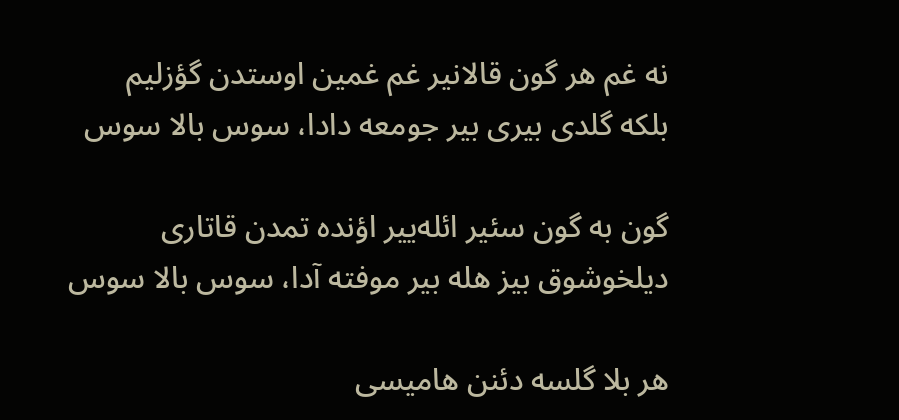نه غم هر گون قالانیر غم غمین اوستدن گؤزلیم
بلکه گلدی بیری بیر جومعه دادا، سوس بالا سوس

گون به گون سئیر ائله‌ییر اؤنده تمدن قاتاری
دیلخوشوق بیز هله بیر موفته آدا، سوس بالا سوس

هر بلا گلسه دئنن هامیسی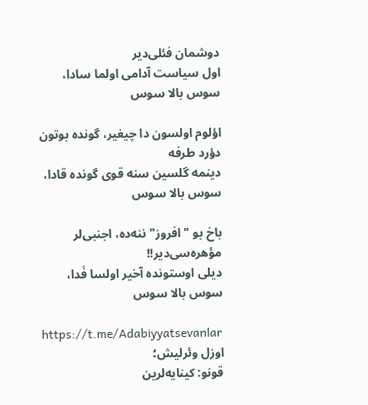دوشمان فئلی‌دیر
اول سیاست آدامی اولما سادا، سوس بالا سوس

اؤلوم اولسون دا چیغیر، گونده بوتون دؤرد طرفه
دینمه گلسین سنه قوی گونده قادا، سوس بالا سوس

باخ بو "افروز" ننه‌ده، اجنبی‌لر مؤهره‌سی‌دیر!!
دیلی اوستونده آخیر اولسا فَدا، سوس بالا سوس

https://t.me/Adabiyyatsevanlar
اوزل وئرلیش؛
قونو: کینایه‌لرین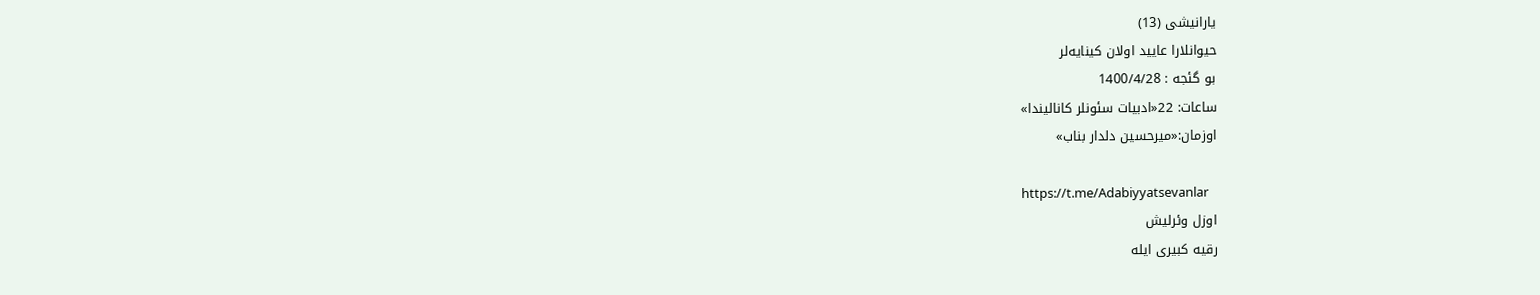یارانیشی (13)
حیوانلارا عایید اولان کینایه‌لر
بو گئجه : 1400/4/28
ساعات: 22«ادبیات سئونلر کانالیندا»
اوزمان:«میرحسین دلدار بناب»

https://t.me/Adabiyyatsevanlar
اوزل وئرلیش
رقیه کبیری ایله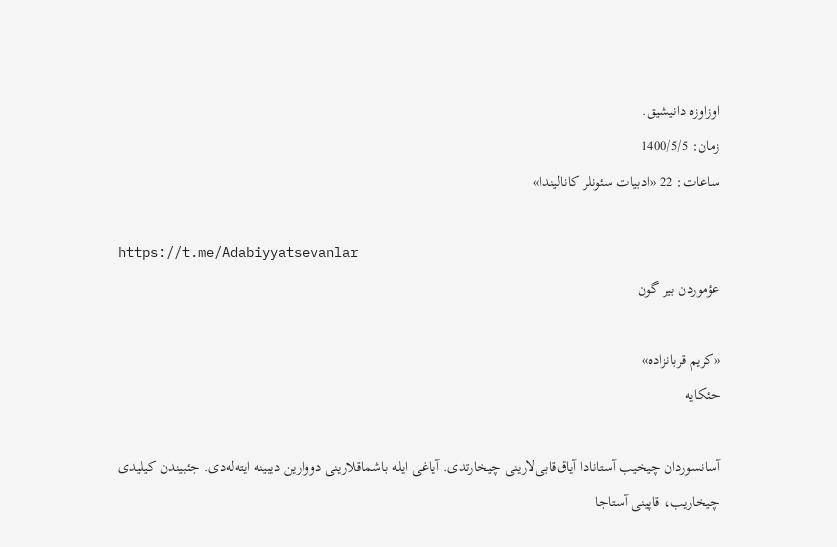اوزاوزه دانیشیق.
زمان: 1400/5/5
ساعات: 22 «ادبیات سئونلر کانالیندا»

https://t.me/Adabiyyatsevanlar
عؤموردن بیر گون

«کریم قربانزاده»
حئکایه

آسانسوردان چیخیب آستانادا آیاق‌قابی‌لارینی چیخارتدی. آیاغی ایله باشماقلارینی دووارین دیبینه ایته‌له‌دی. جئبیندن کیلیدی چیخاریب، قاپینی آستاجا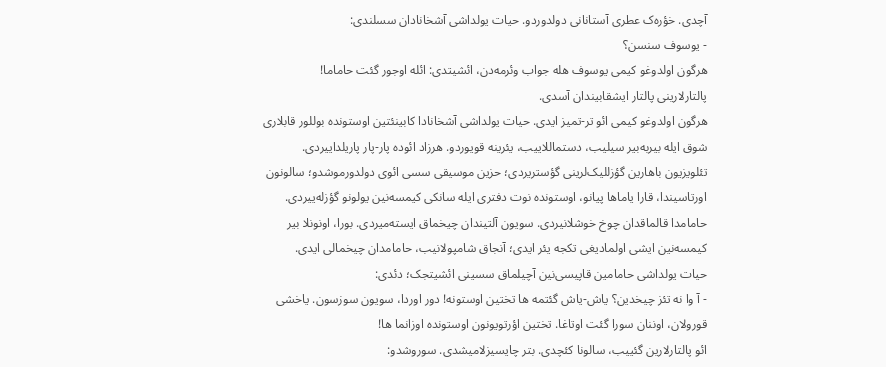آچدی. خؤره‌ک عطری آستانانی دولدوردو. حیات یولداشی آشخانادان سسلندی:
- یوسوف سنسن؟
هرگون اولدوغو کیمی یوسوف هله جواب وئرمه‌دن، ائشیتدی: ائله اوجور گئت حاماما!
پالتارلارینی پالتار ایشقابیندان آسدی.
هرگون اولدوغو کیمی ائو تر-تمیز ایدی. حیات یولداشی آشخانادا کابینئتین اوستونده بوللور قابلاری شوق ایله بیربه‌بیر سیلیب، دستماللاییب، یئرینه قویوردو. هرزاد ائوده پار-پار پاریلداییردی. تئلویزیون باهارین گؤزللیک‌لرینی گؤستریردی؛ حزین موسیقی سسی ائوی دولدورموشدو؛ سالونون اورتاسیندا، قارا یاماها پیانو، اوستونده نوت دفتری ایله سانکی کیمسه‌نین یولونو گؤزله‌ییردی.
حامامدا قالماقدان چوخ خوشلانیردی. سویون آلتیندان چیخماق ایسته‌میردی. بورا، اونونلا بیر کیمسه‌نین ایشی اولمادیغی تکجه یئر ایدی؛ آنجاق شامپولانیب، حامامدان چیخمالی ایدی.
حیات یولداشی حامامین قاپیسی‌نین آچیلماق سسینی ائشیتجک؛ دئدی:
- آ وا نه تئز چیخدین؟ یاش-یاش گئتمه ها تختین اوستونه! دور اوردا، سویون سوزسون. یاخشی قورولان، اوننان سورا گئت اوتاغا. تختین اؤرتویونون اوستونده اوزانما ها!
ائو پالتارلارین گئییب، سالونا کئچدی. بتر چایسیزلامیشدی. سوروشدو: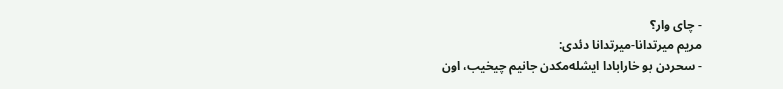- چای وار؟
مریم میرتدانا-میرتدانا دئدی:
- سحردن بو خارابادا ایشله‌مکدن جانیم چیخیب، اون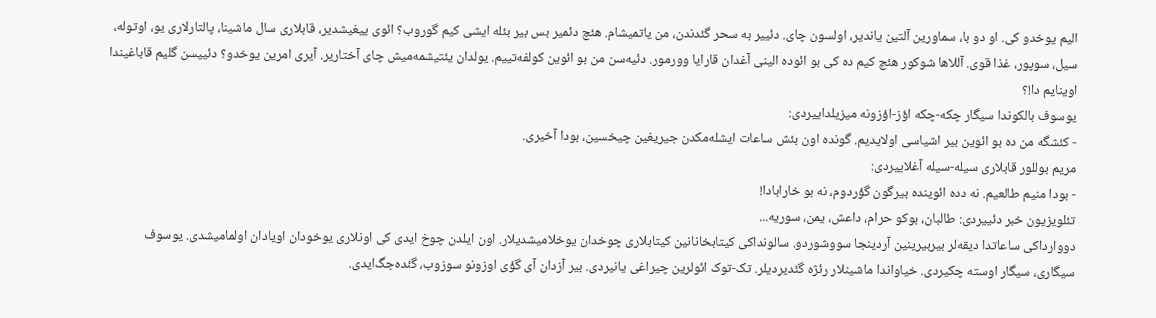الیم یوخدو کی. او دو با، سماورین آلتین یاندیر، اولسون چای. دئییر به سحر گئدندن، من یاتمیشام. هئچ دئمیر بس بیر بئله ایشی کیم گوروب؟ ائوی ییغیشدیر، قابلاری سال ماشینا، پالتارلاری یو، اوتوله، سیل، سوپور، غذا قوی. آللاها شوکور هئچ کیم ده کی بو ائوده الینی آغدان قارایا وورمور. دئیه‌سن من بو ائوین کولفه‌تییم. یولدان یئتیشمه‌میش چای آختاریر. آیری امرین یوخدو؟ دئییسن گلیم قاباغیندا اوینایم دا!؟
یوسوف بالکوندا سیگار چکه-چکه اؤز-اؤزونه میزیلداییردی:
- کئشگه من ده بو ائوین بیر اشیاسی اولایدیم. گونده اون بئش ساعات ایشله‌مکدن جیریغین چیخسین، بودا آخیری.
مریم بوللور قابلاری سیله-سیله آغلاییردی:
- بودا منیم طالعیم. نه دده ائوینده بیرگون گؤردوم، نه بو خارابادا!
تئلویزیون خبر دئییردی: طالبان، بوکو حرام، داعش، یمن، سوریه...
دووارداکی ساعاتدا دیقه‌لر بیربیرینین آردینجا سووشوردو. سالونداکی کیتابخانانین کیتابلاری چوخدان یوخلامیشدیلار. اون ایلدن چوخ ایدی کی اونلاری یوخودان اویادان اولمامیشدی. یوسوف سیگاری، سیگار اوسته چکیردی. خیاواندا ماشینلار رئژه گئدیردیلر. تک-توک ائولرین چیراغی یانیردی. بیر آزدان آی گؤی اوزونو سوزوب، گئده‌جگ‌ایدی.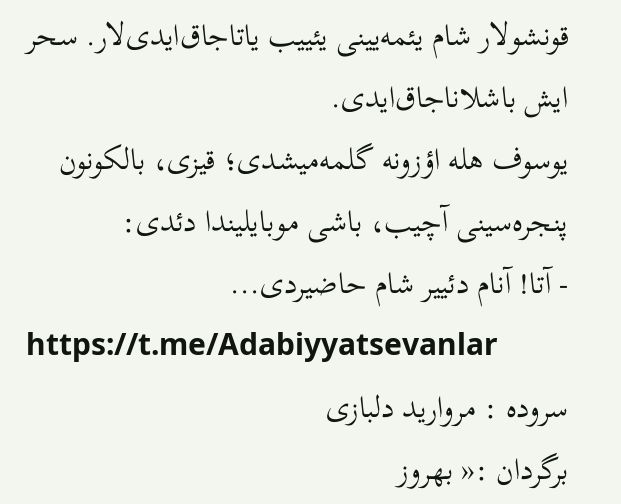قونشولار شام یئمه‌یینی یئییب یاتاجاق‌ایدی‌لار. سحر ایش باشلاناجاق‌ایدی.
یوسوف هله اؤزونه گلمه‌میشدی؛ قیزی، بالکونون پنجره‌سینی آچیب، باشی موبایلیندا‌ دئدی:
- آتا! آنام دئییر شام حاضیردی...
https://t.me/Adabiyyatsevanlar
سروده : مروارید دلبازی
برگردان :« بهروز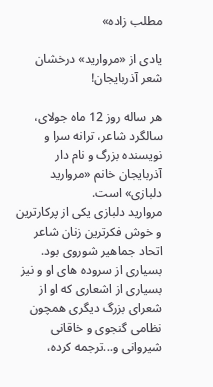مطلب زاده»

یادی از «مروارید» درخشان شعر آذربایجان!

هر ساله روز 12 ماه جولای، سالگرد شاعر، ترانه سرا و نویسنده بزرگ و نام دار آذربایجان خانم «مروارید دلبازی» است.
مروارید دلبازی یکی از پرکارترین و خوش فکرترین زنان شاعر اتحاد جماهیر شوروی بود.
بسیاری از سروده های او و نیز بسیاری از اشعاری که او از شعرای بزرگ دیگری همچون نظامی گنجوی و خاقانی شیروانی و...ترجمه کرده،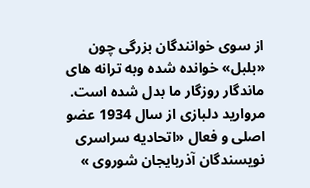از سوی خوانندگان بزرگی چون «بلبل» خوانده شده وبه ترانه های ماندگار روزگار ما بدل شده است.
مروارید دلبازی از سال 1934 عضو اصلی و فعال «اتحادیه سراسری نویسندگان آذربایجان شوروی »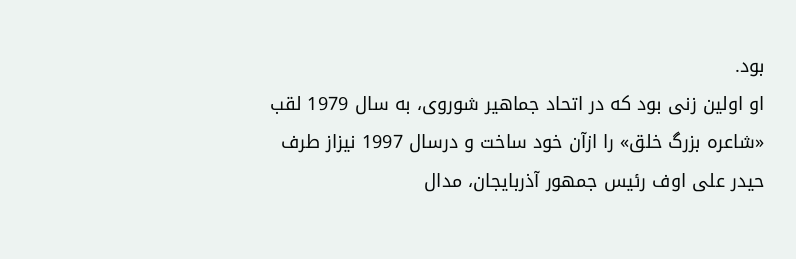بود.
او اولین زنی بود که در اتحاد جماهیر شوروی، به سال 1979 لقب «شاعره بزرگ خلق» را ازآن خود ساخت و درسال 1997 نیزاز طرف حیدر علی اوف رئیس جمهور آذربایجان، مدال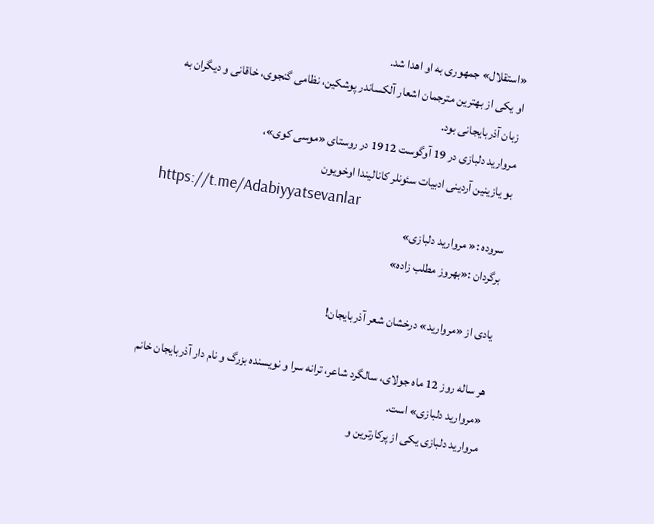«استقلال» جمهوری به او اهدا شد.
او یکی از بهترین مترجمان اشعار آلکساندر پوشکین، نظامی گنجوی، خاقانی و دیگران به زبان آذربایجانی بود.
مروارید دلبازی در 19 آوگوست 1912 در روستای «موسی کوی»،
بو یازینین آردینی ادبیات سئونلر کانالیندا اوخویون
https://t.me/Adabiyyatsevanlar
سروده :« مروارید دلبازی»
برگردان :«بهروز مطلب زاده»

یادی از «مروارید» درخشان شعر آذربایجان!

هر ساله روز 12 ماه جولای، سالگرد شاعر، ترانه سرا و نویسنده بزرگ و نام دار آذربایجان خانم «مروارید دلبازی» است.
مروارید دلبازی یکی از پرکارترین و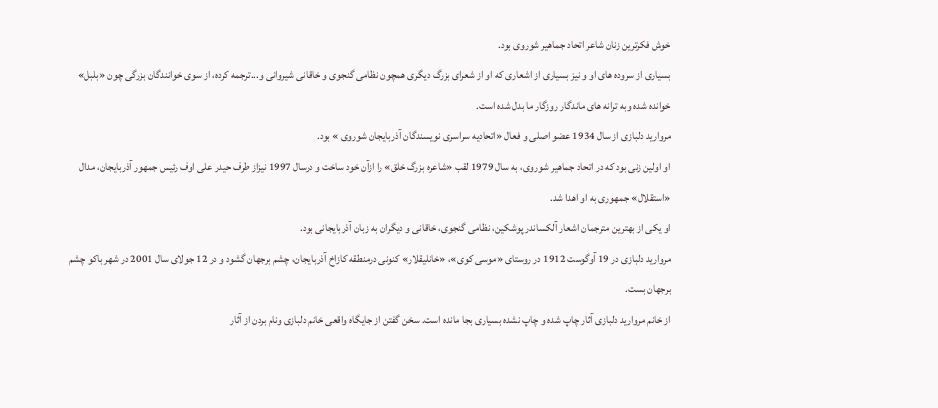خوش فکرترین زنان شاعر اتحاد جماهیر شوروی بود.
بسیاری از سروده های او و نیز بسیاری از اشعاری که او از شعرای بزرگ دیگری همچون نظامی گنجوی و خاقانی شیروانی و...ترجمه کرده، از سوی خوانندگان بزرگی چون «بلبل» خوانده شده وبه ترانه های ماندگار روزگار ما بدل شده است.
مروارید دلبازی از سال 1934 عضو اصلی و فعال «اتحادیه سراسری نویسندگان آذربایجان شوروی » بود.
او اولین زنی بود که در اتحاد جماهیر شوروی، به سال 1979 لقب «شاعره بزرگ خلق» را ازآن خود ساخت و درسال 1997 نیزاز طرف حیدر علی اوف رئیس جمهور آذربایجان، مدال «استقلال» جمهوری به او اهدا شد.
او یکی از بهترین مترجمان اشعار آلکساندر پوشکین، نظامی گنجوی، خاقانی و دیگران به زبان آذربایجانی بود.
مروارید دلبازی در 19 آوگوست 1912 در روستای «موسی کوی»، «خانلیقلار» کنونی درمنطقه کازاخ آذربایجان، چشم برجهان گشود و در 12 جولای سال 2001 در شهر باکو چشم برجهان بست.
از خانم مروارید دلبازی آثار چاپ شده و چاپ نشده بسیاری بجا مانده است. سخن گفتن از جایگاه واقعی خانم دلبازی ونام بردن از آثار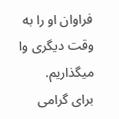فراوان او را به وقت دیگری وا میگذاریم.
برای گرامی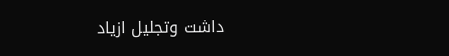داشت وتجلیل ازیاد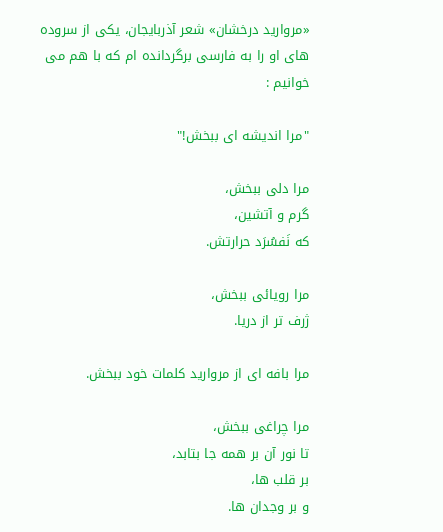«مروارید درخشان» شعر آذربایجان، یکی از سروده های او را به فارسی برگردانده ام که با هم می خوانیم :

"مرا اندیشه ای ببخش!"

مرا دلی ببخش،
گرم و آتشین،
که نَفسُرَد حرارتش.

مرا رویائی ببخش،
ژرف تر از دریا.

مرا بافه ای از مروارید کلمات خود ببخش.

مرا چراغی ببخش،
تا نور آن بر همه جا بتابد،
بر قلب ها،
و بر وجدان ها.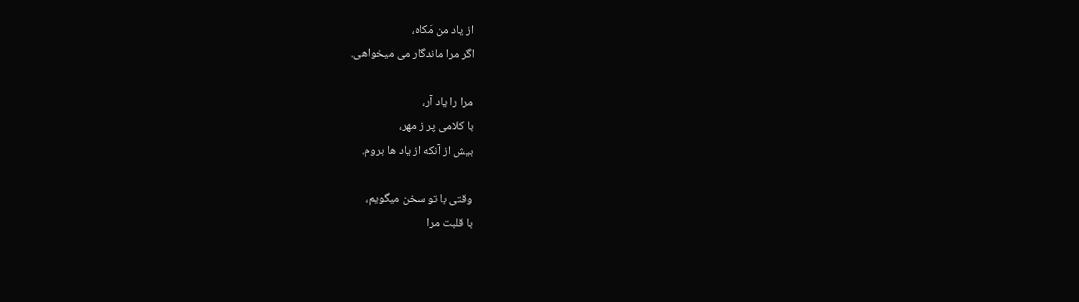از یاد من مَکاه،
اگر مرا ماندگار می میخواهی.

مرا را یاد آر،
با کلامی پر ز مهر،
بیش از آنکه از یاد ها بروم.

وقتی با تو سخن میگویم،
با قلبت مرا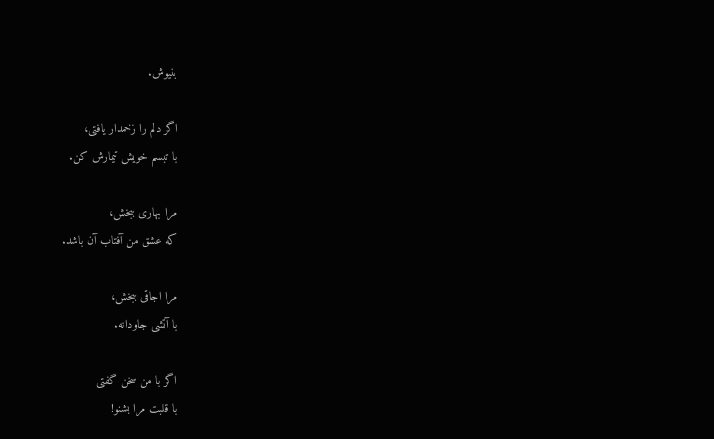بنیوش.

اگر دلم را زخمدار یافتی،
با تبسم خویش تیمارش کن.

مرا بهاری ببخش،
که عشق من آفتاب آن باشد.

مرا اجاقی ببخش،
با آتشی جاودانه.

اگر با من سخن گفتی
با قلبت مرا بشنو!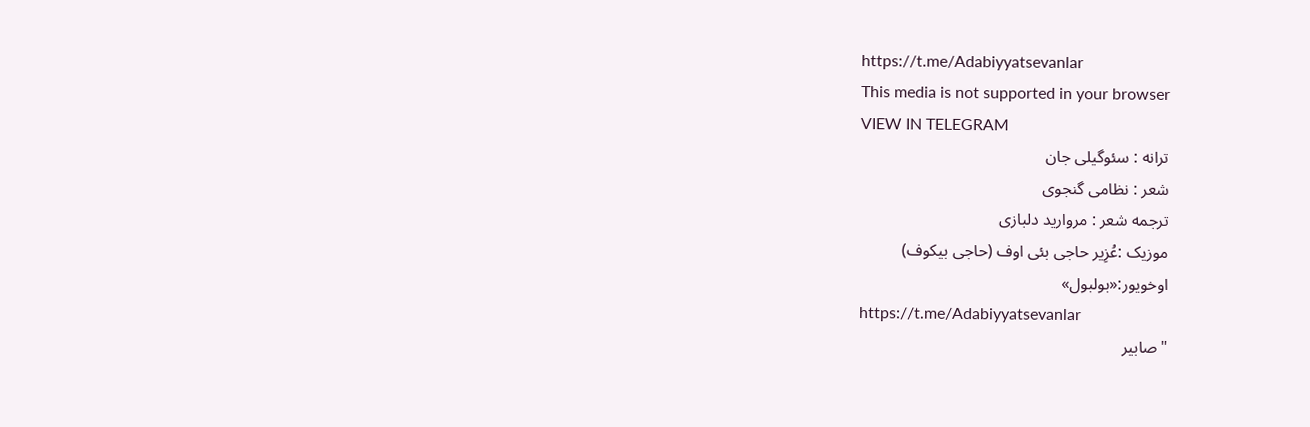https://t.me/Adabiyyatsevanlar
This media is not supported in your browser
VIEW IN TELEGRAM
ترانه : سئوگیلی جان
شعر : نظامی گنجوی
ترجمه شعر : مروارید دلبازی
موزیک :عُزِیر حاجی بئی اوف (حاجی بیکوف)
اوخویور:«بولبول»
https://t.me/Adabiyyatsevanlar
"صابیر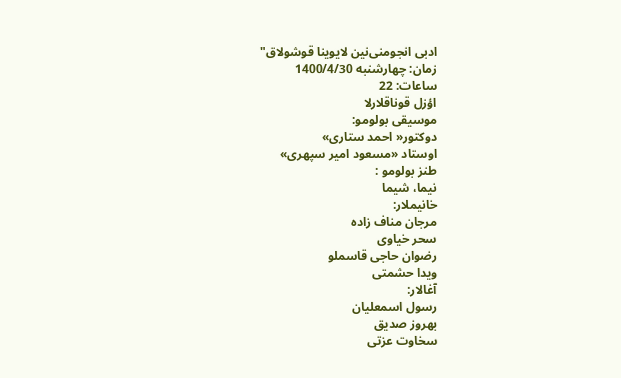ادبی انجومنی‌نین لایوینا قوشولاق"
زمان: چهارشنبه 1400/4/30
ساعات: 22
اؤزل قوناقلارلا
موسیقی بولومو:
دوکتور« احمد ستاری»
اوستاد «مسعود امیر سپهری»
طنز بولومو :
نیما، شیما
خانیملار:
مرجان مناف زاده
سحر خیاوی
رضوان حاجی قاسملو
ویدا حشمتی
آغالار:
رسول اسمعلیان
بهروز صدیق
سخاوت عزتی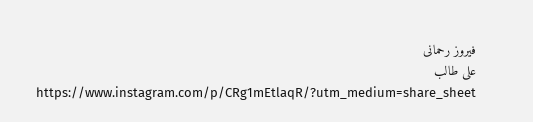فیروز رحمانی
علی طالب
https://www.instagram.com/p/CRg1mEtlaqR/?utm_medium=share_sheet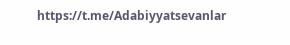https://t.me/Adabiyyatsevanlar